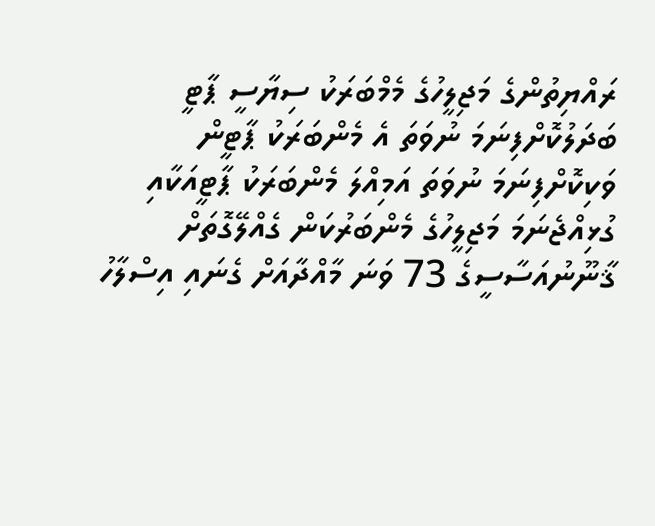ރައްޔިތުންގެ މަޖިލީހުގެ މެމްބަރަކު ސިޔާސީ ޕާޓީ ބަދަލުކޮށްފިނަމަ ނުވަތަ އެ މެންބަރަކު ޕާޓީން ވަކިކޮށްފިނަމަ ނުވަތަ އަމިއްލަ މެންބަރަކު ޕާޓީއަކާއި ގުޅިއްޖެނަމަ މަޖިލީހުގެ މެންބަރުކަން ގެއްލޭގޮތަށް ޤާނޫނުއަސާސީގެ 73 ވަނަ މާއްދާއަށް ގެނައި އިސްލާހު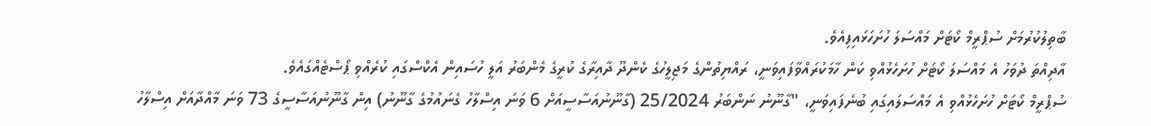ބާތިލުކުރުމަށް ސުޕްރީމް ކޯޓަށް މައްސަލަ ހުށަހަޅައިފިއެވެ.
އާދިއްތަ ދުވަހު އެ މައްސަލަ ކޯޓަށް ހުށަހެޅުއްވި ކަން ހާމަކުރައްވާފައިވަނީ، ރައްޔިތުންގެ މަޖިލީހުގެ ކެންދޫ ދާއިރާގެ ކުރީގެ މެންބަރު އަލީ ހުސައިން އެކްސްގައި ކުރެއްވި ޕޯސްޓެއްގައެވެ.
ސުޕްރީމް ކޯޓަށް ހުށަހެޅުއްވި އެ މައްސަލައިގައި ބުނެފައިވަނީ، "ގާނޫނު ނަންބަރު 25/2024 (ގާނޫނުއަސާސީއަށް 6 ވަނަ އިސްލާހު ގެނައުމުގެ ގާނޫނު) އިން ގާނޫނުއަސާސީގެ 73 ވަނަ މާއްދާއަށް އިސްލާހު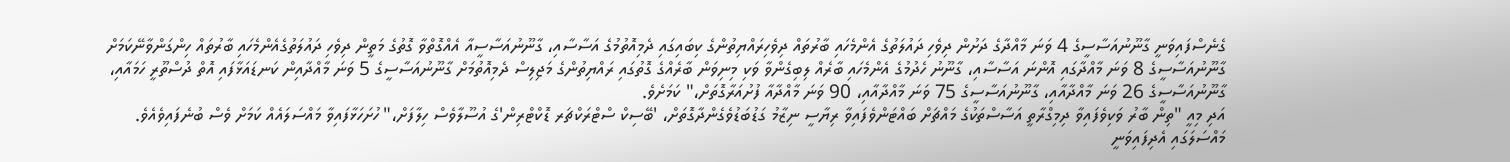ގެނެސްފައިވަނީ ގާނޫނުއަސާސީގެ 4 ވަނަ މާއްދާގެ ދަށުން ދިވެހި ދައުލަތުގެ އެންމެހައި ބާރުތައް ދިވެހިރައްޔިތުންގެ ކިބައިގައި ދެމިއޮތުމުގެ އަސާސާއި، ގާނޫނުއަސާސީއާ އެއްގޮތްވާ ގޮތުގެ މަތީން ދިވެހި ދައުލަތުގެއެންމެހައި ބާރުތައް ހިންގަންވާނޭކަމަށް ގާނޫނުއަސާސީގެ 8 ވަނަ މާއްދާގައި އޮންނަ އަސާސާއި، ގާނޫނު ހެދުމުގެ އެންމެހައި ބާރެއް ލިބިގެންވާ ވަކި މިނިވަން ބާރެއްގެ ގޮތުގައި ރައްޔިތުންގެ މަޖިލިސް ދެމިއޮތުމަށް ގާނޫނުއަސާސީގެ 5 ވަނަ މާއްދާއިން ކަނޑައަޅާފައި އޮތް ދުސްތޫރީ ހަމައާއި، ގާނޫނުއަސާސީގެ 26 ވަނަ މާއްދާއާއި، ގާނޫނުއަސާސީގެ 75 ވަނަ މާއްދާއާއި، 90 ވަނަ މާއްދާއާ ފުށުއަރާގޮތަށް،" ކަމަށެވެ.
އަދި މިއީ "ތިން ބާރު ވަކިވެފައިވާ ދިމިގްރާތީ އަސާސްތަކުގެ މައްޗަށް ބައްޓަންވެފައިވާ ރިޔާސީ ނިޒާމު ގަޑުބަޑުވެގެންދާގޮތަށް، 'ބޭސިކް ސްޓްރަކްޗަރ ޑޮކްޓްރިން'ގެ އުސޫލާވެސް ހިލާފަށް،" ހުށަހަޅާފައިވާ މައްސަލައެއް ކަމަށް ވެސް ބުނެފައިވެއެވެ.
މައްސަލަގައި އެދިފައިވަނީ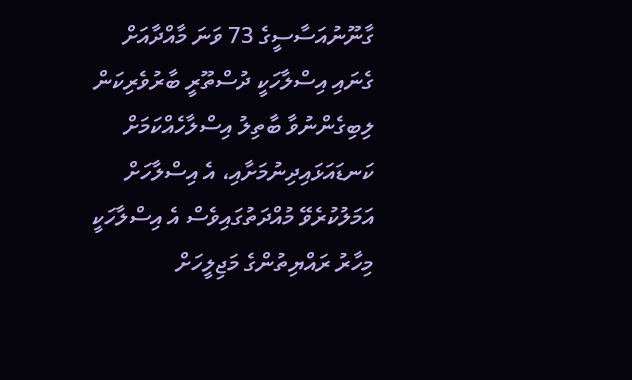ގާނޫނުއަސާސީގެ 73 ވަނަ މާއްދާއަށް ގެނައި އިސްލާހަކީ ދުސްތޫރީ ބާރުވެރިކަން ލިބިގެންނުވާ ބާތިލު އިސްލާހެއްކަމަށް ކަނޑައަޅައިދިނުމަށާއި، އެ އިސްލާހަށް އަމަލުކުރެވޭ މުއްދަތުގައިވެސް އެ އިސްލާހަކީ މިހާރު ރައްޔިތުންގެ މަޖިލީހަށް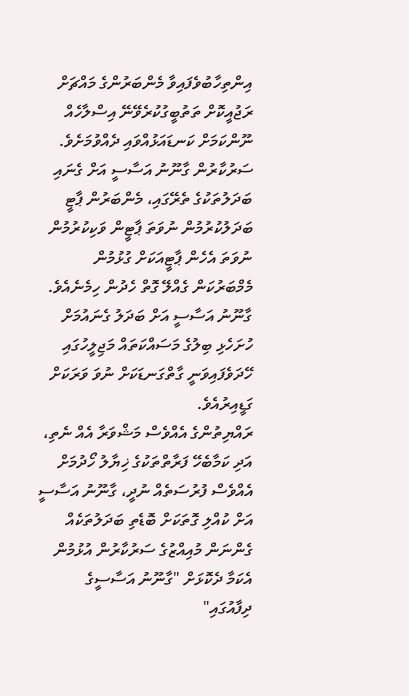އިންތިހާބުވެފައިވާ މެންބަރުންގެ މައްޗަށް ރަޖުއީކޮށް ތަތުބީގުކުރެވޭނޭ އިސްލާހެއް ނޫންކަމަށް ކަނޑައަޅުއްވައި ދެއްވުމަށެވެ.
ސަރުކާރުން ގާނޫނު އަސާސީ އަށް ގެނައި ބަދަލުތަކުގެ ތެރޭގައި، މެންބަރުން ޕާޓީ ބަދަލުކުރުމުން ނުވަތަ ޕާޓީން ވަކިކުރުމުން ނުވަތަ އެހެން ޕާޓީއަކަށް ގުޅުމުން މެމްބަރުކަން ގެއްލޭ ގޮތް ހެދުން ހިމެނެއެވެ.
ގާނޫނު އަސާސީ އަށް ބަދަލު ގެނައުމަށް ހުށަހެޅި ބިލުގެ މަސައްކަތައް މަޖިލީހުގައި ހޭދަވެފައިވަނީ ގާތްގަނޑަކަށް ނުވަ ވަރަކަށް ގަޑީއިރުއެވެ.
ރައްޔިތުންގެ އެއްވެސް މަޝްވަރާ އެއް ނެތި، އަދި ކަމާބެހޭ ފަރާތްތަކުގެ ޚިޔާލު ހޯދުމަށް އެއްވެސް ފުރުސަތެއް ނުދީ، ގާނޫނު އަސާސީ އަށް ކުއްލި ގޮތަކަށް ބޮޑެތި ބަދަލުތަކެއް ގެންނަން މުއިއްޒުގެ ސަރުކާރުން އުޅުމުން އެކަމާ ދެކޮޅަށް "ގާނޫނު އަސާސީގެ ދިފާއުގައި"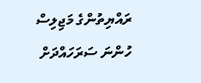ރައްޔިތުންގެ މަޖިލިސް ހުންނަ ސަރަހައްދަށް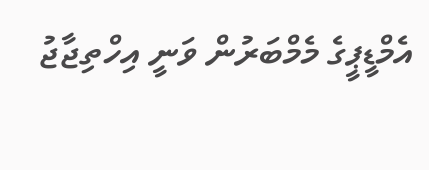އެމްޑީޕީގެ މެމްބަރުން ވަނީ އިހްތިޖާޖު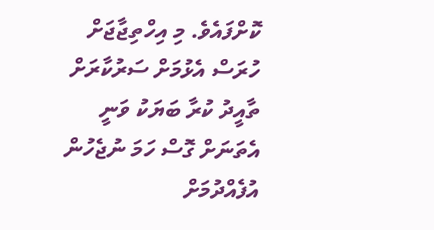ކޮށްފައެވެ. މި އިހްތިޖާޖަށް ހުރަސް އެޅުމަށް ސަރުކާރަށް ތާއީދު ކުރާ ބަޔަކު ވަނީ އެތަނަށް ގޮސް ހަމަ ނުޖެހުން އުފެއްދުމަށް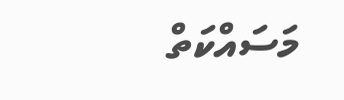މަސައްކަތް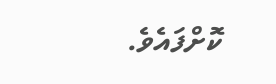ކޮށްފައެވެ.